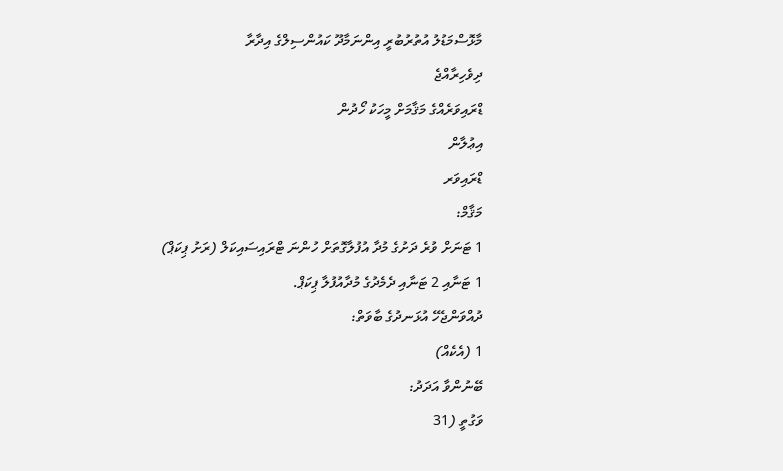މާޅޮސްމަޑުލު އުތުރުބުރީ އިންނަމާދޫ ކައުންސިލްގެ އިދާރާ
ދިވެހިރާއްޖެ
ޑްރައިވަރެއްގެ މަޤާމަށް މީހަކު ހޯދުން
އިޢުލާން
ޑްރައިވަރ
މަޤާމް:
1 ޓަނަށް ވުރެ ދަށުގެ މުދާ އުފުލާގޮތަށް ހުންނަ ޓްރައިސައިކަލް (ރަށު ޕިކަޕް)
1 ޓަނާއި 2 ޓަނާއި ދެމެދުގެ މުދާއުފުލާ ޕިކަޕް.
ދުއްވަންޖެހޭ އުޅަނދުގެ ބާވަތް:
1 (އެކެއް)
ބޭނުންވާ އަދަދު:
ވަގުތީ (31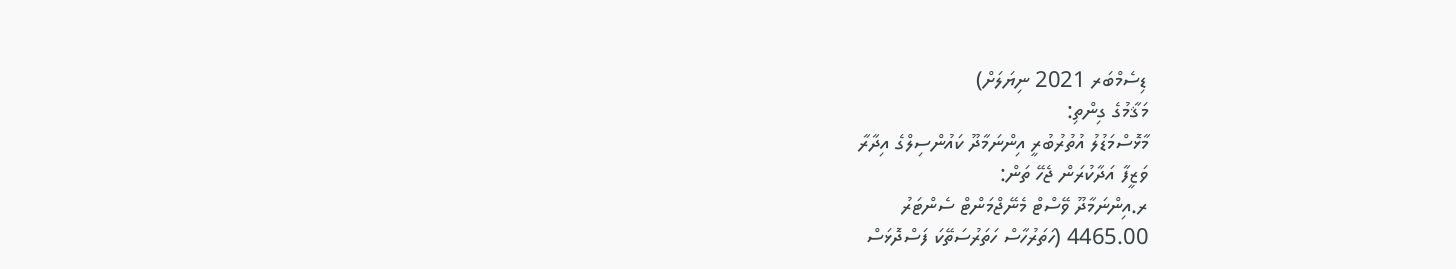ޑިސެމްބަރ 2021 ނިޔަލަށް)
މަޤާމުގެ ގިންތި:
މާޅޮސްމަޑުލު އުތުރުބުރީ އިންނަމާދޫ ކައުންސިލްގެ އިދާރާ
ވަޒީފާ އަދާކުރަން ޖެހޭ ތަން:
ރ.އިންނަމާދޫ ވޭސްޓް މެނޭޖްމަންޓް ސެންޓަރު
4465.00 (ހަތަރުހާސް ހަތަރުސަތޭކަ ފަސްދޮޅަސް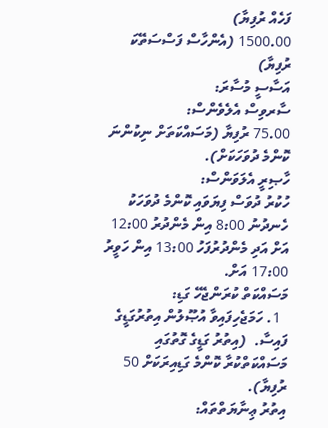ފަހެއް ރުފިޔާ)
1500.00 (އެންހާސް ފަސްސަތޭކަ ރުފިޔާ)
އަސާސީ މުސާރަ:
ސާރވިސް އެލެވެންސް:
75.00 ރުފިޔާ (މަސައްކަތަށް ނިކުންނަ ކޮންމެ ދުވަހަކަށް).
ހާޞިރީ އެލަވަންސް:
ހުކުރު ދުވަސް ފިޔަވައި ކޮންމެ ދުވަހަކު ހެނދުނު 8:00 އިން މެންދުރު 12:00 އަށް އަދި މެންދުރުފަހު 13:00 އިން ހަވީރު 17:00 އަށް.
މަސައްކަތް ކުރަންޖެހޭ ގަޑި:
  1. ހަމަޖެހިފައިވާ އުޞޫލުން އިތުރުގަޑީގެ ފައިސާ.  (އިތުރު ގަޑީގެ ގޮތުގައި މަސައްކަތްކުރާ ކޮންމެ ގަޑިއިރަކަށް 50 ރުފިޔާ).
އިތުރު ޢިނާޔަތްތައް: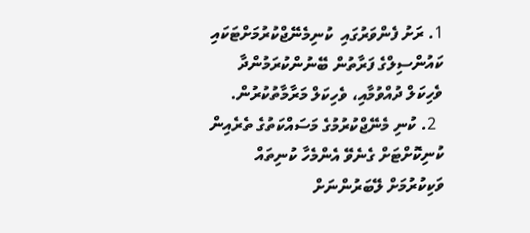1. ރަށު ފެންވަރުގައި  ކުނިމެނޭޖްކުރުމަށްޓަކައި ކައުންސިލްގެ ފަރާތުން ބޭނުންކުރަމުންދާ ވެހިކަލް ދުއްވުމާއި، ވެހިކަލް މަރާމާތުކުރުން.
  2. ކުނި މެނޭޖްކުރުމުގެ މަސައްކަތުގެ ތެރެއިން ކުނިކޮށްޓަށް ގެނެވޭ އެންމެހާ ކުނިތައް ވަކިކުރުމަށް ލޭބަރުންނަށް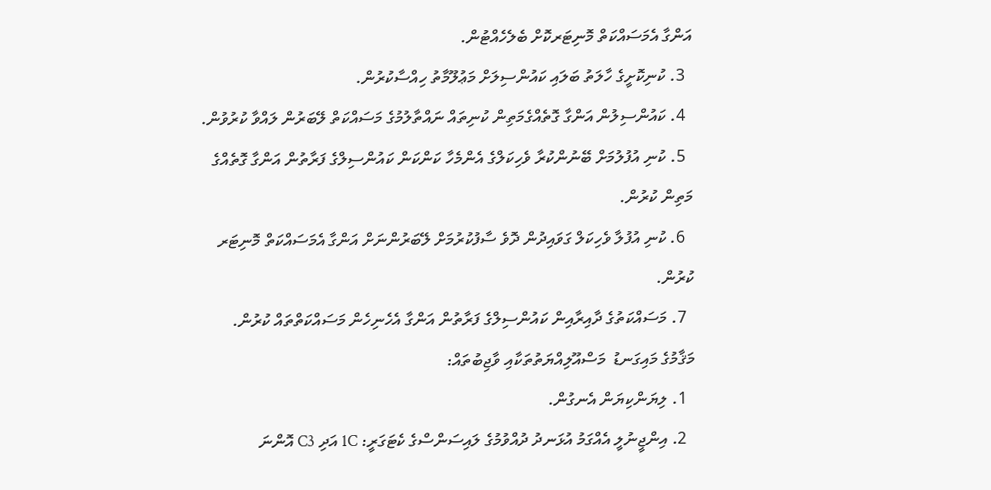އަންގާ އެމަސައްކަތް މޮނިޓަރކޮށް ބެލެހެއްޓުން.
  3. ކުނިކޮށީގެ ހާލަތު ބަލައި ކައުންސިލަށް މަޢުލޫމާތު ހިއްސާކުރުން.
  4. ކައުންސިލުން އަންގާ ގޮތެއްގެމަތިން ކުނިތައް ނައްތާލުމުގެ މަސައްކަތް ލޭބަރުން ލައްވާ ކުރުވުން.
  5. ކުނި އުފުލުމަށް ބޭނުންކުރާ ވެހިކަލްގެ އެންމެހާ ކަންކަން ކައުންސިލްގެ ފަރާތުން އަންގާ ގޮތެއްގެ މަތިން ކުރުން.
  6. ކުނި އުފުލާ ވެހިކަލް ގަވައިދުން ދޮވެ ސާފުކުރުމަށް ލޭބަރުންނަށް އަންގާ އެމަސައްކަތް މޮނިޓަރ ކުރުން.
  7. މަސައްކަތުގެ ދާއިރާއިން ކައުންސިލްގެ ފަރާތުން އަންގާ އެހެނިހެން މަސައްކަތްތައް ކުރުން.
މަޤާމުގެ މައިގަނޑު  މަސްއޫލިއްޔަތުތަކާއި ވާޖިބުތައް:
  1. ލިޔަންކިޔަން އެނގުން.
  2. އިންޖީނުލީ އެއްގަމު އުޅަނދު ދުއްވުމުގެ ލައިސަންސްގެ ކެޓަގަރީ: 1C އަދި C3 އޮންނަ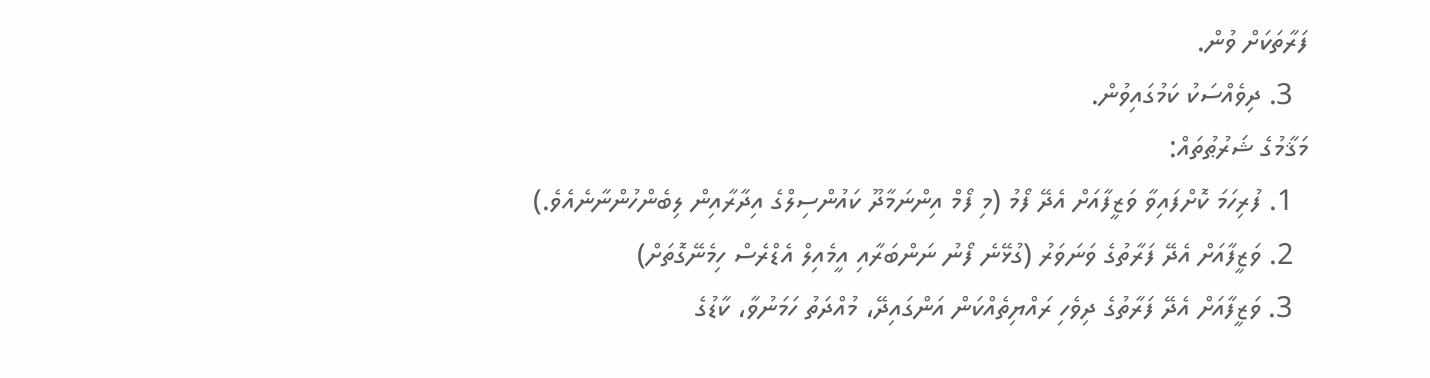ފަރާތަކަށް ވުން.
  3. ދިވެއްސަކު ކަމުގައިވުން.
މަޤާމުގެ ޝަރުޠުތައް:
  1. ފުރިހަމަ ކޮށްފައިވާ ވަޒީފާއަށް އެދޭ ފޯމު (މި ފޯމް އިންނަމާދޫ ކައުންސިލްގެ އިދާރާއިން ލިބެންހުންނާނެއެވެ.)
  2. ވަޒީފާއަށް އެދޭ ފަރާތުގެ ވަނަވަރު (ގުޅޭނެ ފޯނު ނަންބަރާއި އީމެއިލް އެޑްރެސް ހިމެނޭގޮތަށް)
  3. ވަޒީފާއަށް އެދޭ ފަރާތުގެ ދިވެހި ރައްޔިތެއްކަން އަންގައިދޭ، މުއްދަތު ހަމަނުވާ، ކާޑުގެ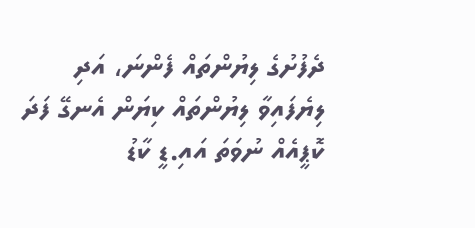ދެފުށުގެ ލިޔުންތައް ފެންނަ، އަދި ލިޔެފައިވާ ލިޔުންތައް ކިޔަން އެނގޭ ފަދަ ކޮޕީއެއް ނުވަތަ އައި.ޑީ ކާޑު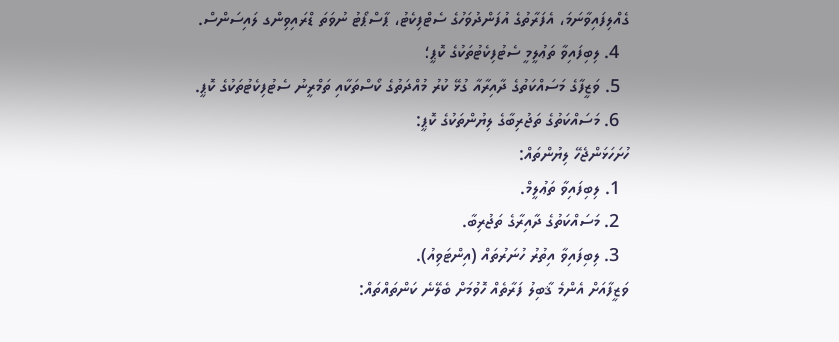ގެއްލިފައިވާނަމަ، އެފަރާތުގެ އުފަންދުވަހުގެ ސެޓްފިކެޓު، ޕާސްޕޯޓު ނުވަތަ ޑްރައިވިންގ ލައިސަންސް.
  4. ލިބިފައިވާ ތަޢުލީމީ ސެޓުފިކެޓުތަކުގެ ކޮޕީ؛
  5. ވަޒީފާގެ މަސައްކަތުގެ ދާއިރާއާ ގުޅޭ ކުރު މުއްދަތުގެ ކޯސްތަކާއި ތަމްރީނު ސެޓުފިކެޓުތަކުގެ ކޮޕީ.
  6. މަސައްކަތުގެ ތަޖުރިބާގެ ލިޔުންތަކުގެ ކޮޕީ:
ހުށަހަޅަންޖެހޭ ލިޔުންތައް:
  1. ލިބިފައިވާ ތަޢުލީމް.
  2. މަސައްކަތުގެ ދާއިރާގެ ތަޖުރިބާ.
  3. ލިބިފައިވާ އިތުރު ހުނަރުތައް (އިންޓަވިއު).
ވަޒީފާއަށް އެންމެ ޤާބިލު ފަރާތެއް ހޮވުމަށް ބެލޭނެ ކަންތައްތައް: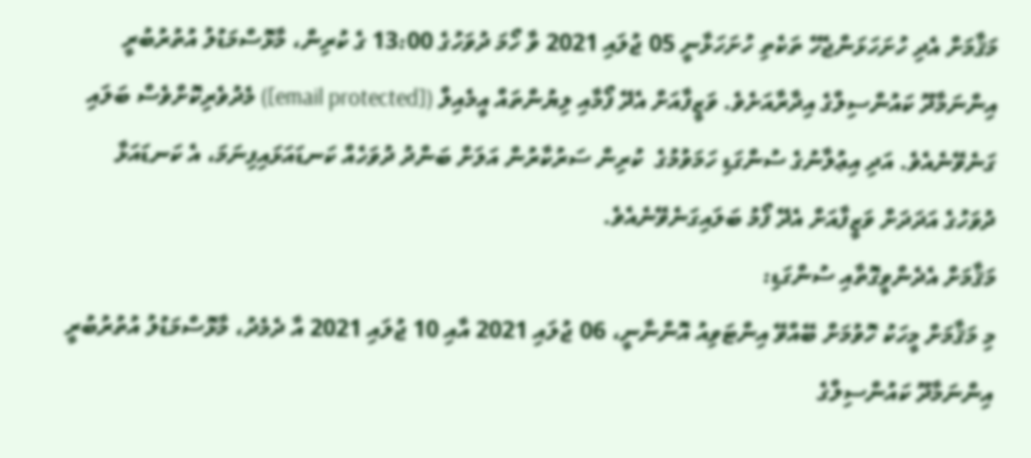މަޤާމަށް އެދި ހުށަހަޅަންޖެހޭ ތަކެތި ހުށަހަޅާނީ 05 ޖުލައި 2021 ވާ ހޯމަ ދުވަހުގެ 13:00 ގެ ކުރިން، މާޅޮސްމަޑުލު އުތުރުބުރީ އިންނަމާދޫ ކައުންސިލްގެ އިދާރާއަށެވެ. ވަޒީފާއަށް އެދޭ ފޯމާއި ލިޔުންތައް އީމެއިލް ([email protected]) މެދުވެރިކޮށްވެސް ބަލައި ގަނެވޭނެއެވެ. އަދި އިޢުލާނުގެ ސުންގަޑި ހަމަވުމުގެ  ކުރިން ސަރުކާރުން އަލަށް ބަންދު ދުވަހެއް ކަނޑައަޅައިފިނަމަ، އެ ކަނޑައަޅާ ދުވަހުގެ އަދަދަށް ވަޒީފާއަށް އެދޭ ފޯމު ބަލައިގަނެވޭނެއެވެ.
މަޤާމަށް އެދެންވީގޮތާއި ސުންގަޑި:
މި މަޤާމަށް މީހަކު ހޮވުމަށް ބޭއްވޭ އިންޓަވިއު އޮންނާނީ، 06 ޖުލައި 2021 އާއި 10 ޖުލައި 2021 އާ ދެމެދު، މާޅޮސްމަޑުލު އުތުރުބުރީ އިންނަމާދޫ ކައުންސިލްގެ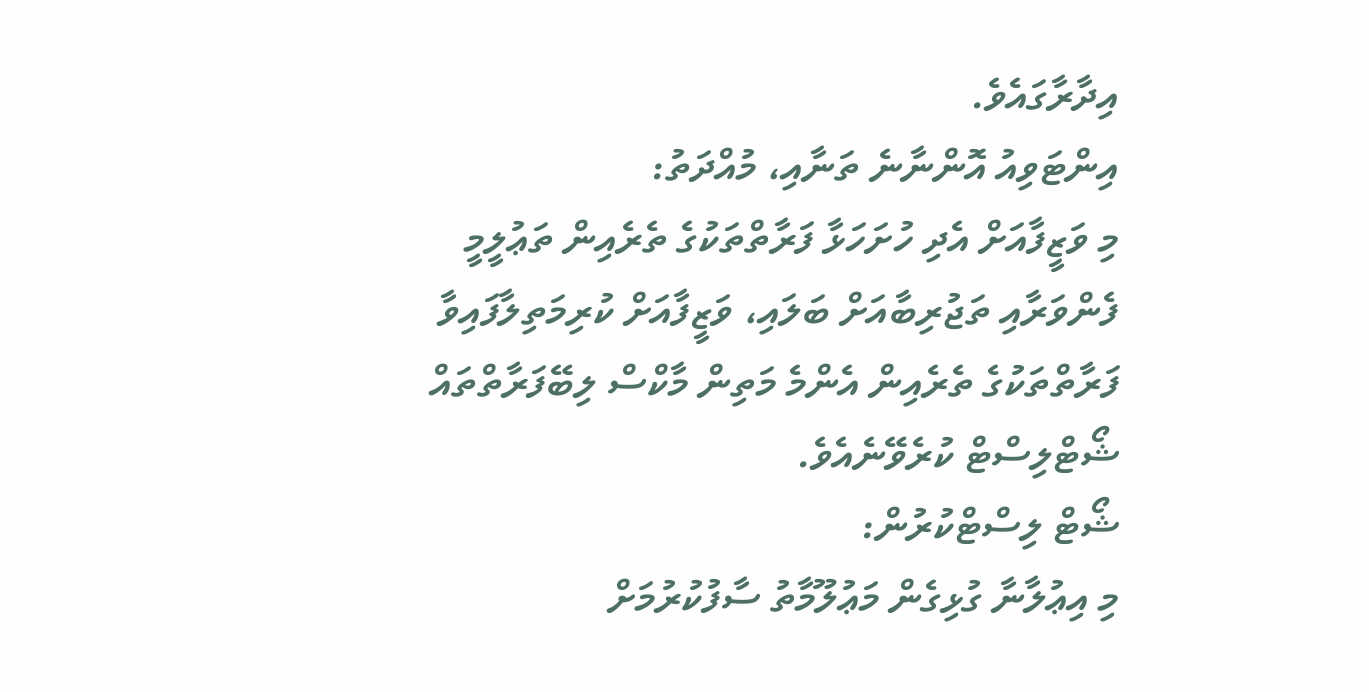އިދާރާގައެވެ.
އިންޓަވިއު އޮންނާނެ ތަނާއި، މުއްދަތު:
މި ވަޒީފާއަށް އެދި ހުށަހަޅާ ފަރާތްތަކުގެ ތެރެއިން ތަޢުލީމީ ފެންވަރާއި ތަޖުރިބާއަށް ބަލައި، ވަޒީފާއަށް ކުރިމަތިލާފައިވާ ފަރާތްތަކުގެ ތެރެއިން އެންމެ މަތިން މާކްސް ލިބޭފަރާތްތައް ޝޯޓްލިސްޓް ކުރެވޭނެއެވެ.
ޝޯޓް ލިސްޓްކުރުން:
މި އިޢުލާނާ ގުޅިގެން މަޢުލޫމާތު ސާފުކުރުމަށް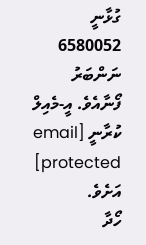ގުޅާނީ 6580052 ނަންބަރު ފޯނާއެވެ. އީ-މެއިލް ކުރާނީ [email protected]  އަށެވެ.
ހޯދާ